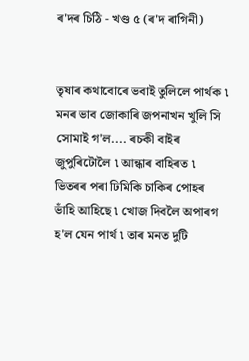ৰ'দৰ চিঠি - খণ্ড ৫ (ৰ'দ ৰাগিনী)


তৃষাৰ কথাবোৰে ভবাই তুলিলে পাৰ্থক ৷ মনৰ ভাব জোকাৰি জপনাখন খুলি সি সোমাই গ'ল.... ৰচকী বাইৰ জুপুৰিটোলৈ ৷ আন্ধাৰ বাহিৰত ৷ ভিতৰৰ পৰা ঢিমিকি চাকিৰ পোহৰ ভাঁহি আহিছে ৷ খোজ দিবলৈ অপাৰগ হ'ল যেন পাৰ্থ ৷ তাৰ মনত দুটি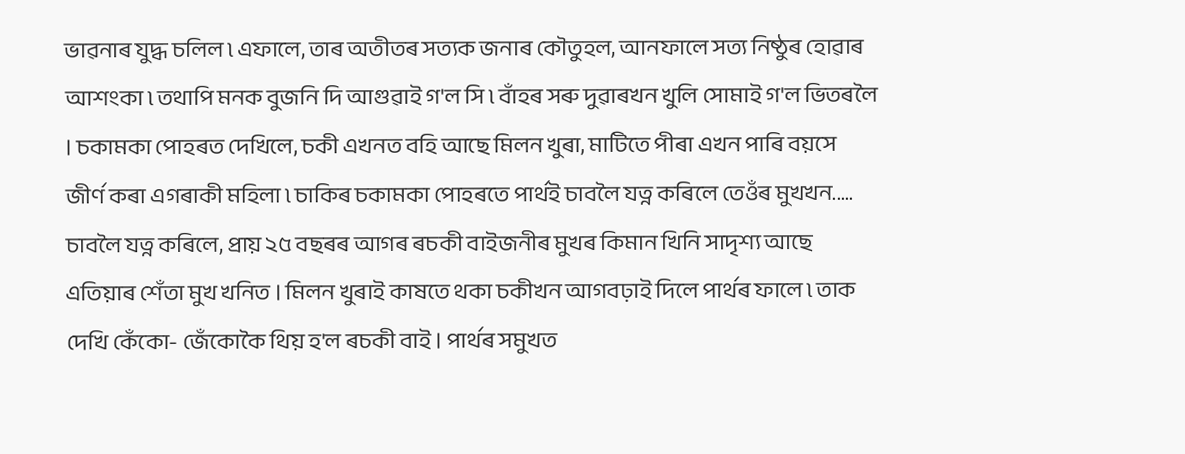ভাৱনাৰ যুদ্ধ চলিল ৷ এফালে, তাৰ অতীতৰ সত্যক জনাৰ কৌতুহল, আনফালে সত্য নিষ্ঠুৰ হোৱাৰ আশংকা ৷ তথাপি মনক বুজনি দি আগুৱাই গ'ল সি ৷ বাঁহৰ সৰু দুৱাৰখন খুলি সোমাই গ'ল ভিতৰলৈ । চকামকা পোহৰত দেখিলে, চকী এখনত বহি আছে মিলন খুৰা, মাটিতে পীৰা এখন পাৰি বয়সে জীৰ্ণ কৰা এগৰাকী মহিলা ৷ চাকিৰ চকামকা পোহৰতে পাৰ্থই চাবলৈ যত্ন কৰিলে তেওঁৰ মুখখন..... চাবলৈ যত্ন কৰিলে, প্ৰায় ২৫ বছৰৰ আগৰ ৰচকী বাইজনীৰ মুখৰ কিমান খিনি সাদৃশ্য আছে এতিয়াৰ শেঁতা মুখ খনিত । মিলন খুৰাই কাষতে থকা চকীখন আগবঢ়াই দিলে পাৰ্থৰ ফালে ৷ তাক দেখি কেঁকো- জেঁকোকৈ থিয় হ'ল ৰচকী বাই । পাৰ্থৰ সমুখত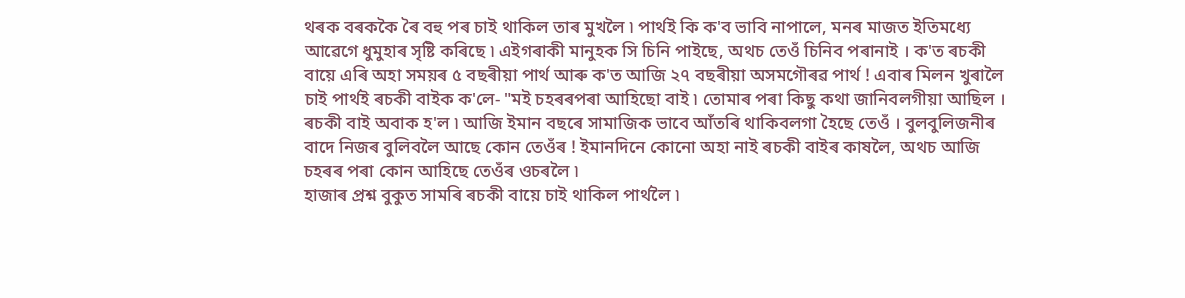থৰক বৰককৈ ৰৈ বহু পৰ চাই থাকিল তাৰ মুখলৈ ৷ পাৰ্থই কি ক'ব ভাবি নাপালে, মনৰ মাজত ইতিমধ্যে আৱেগে ধুমুহাৰ সৃষ্টি কৰিছে ৷ এইগৰাকী মানুহক সি চিনি পাইছে, অথচ তেওঁ চিনিব পৰানাই । ক'ত ৰচকী বায়ে এৰি অহা সময়ৰ ৫ বছৰীয়া পাৰ্থ আৰু ক'ত আজি ২৭ বছৰীয়া অসমগৌৰৱ পাৰ্থ ! এবাৰ মিলন খুৰালৈ চাই পাৰ্থই ৰচকী বাইক ক'লে- "মই চহৰৰপৰা আহিছো বাই ৷ তোমাৰ পৰা কিছু কথা জানিবলগীয়া আছিল । ৰচকী বাই অবাক হ'ল ৷ আজি ইমান বছৰে সামাজিক ভাবে আঁতৰি থাকিবলগা হৈছে তেওঁ । বুলবুলিজনীৰ বাদে নিজৰ বুলিবলৈ আছে কোন তেওঁৰ ! ইমানদিনে কোনো অহা নাই ৰচকী বাইৰ কাষলৈ, অথচ আজি চহৰৰ পৰা কোন আহিছে তেওঁৰ ওচৰলৈ ৷
হাজাৰ প্ৰশ্ন বুকুত সামৰি ৰচকী বায়ে চাই থাকিল পাৰ্থলৈ ৷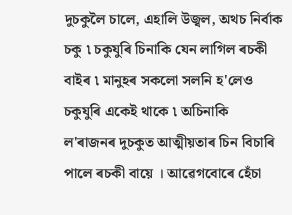দুচকুলৈ চালে, এহালি উজ্বল, অথচ নিৰ্বাক চকু ৷ চকুযুৰি চিনাকি যেন লাগিল ৰচকী বাইৰ ৷ মানুহৰ সকলো সলনি হ'লেও চকুযুৰি একেই থাকে ৷ অচিনাকি ল'ৰাজনৰ দুচকুত আত্মীয়তাৰ চিন বিচাৰি পালে ৰচকী বায়ে । আৱেগবোৰে হেঁচা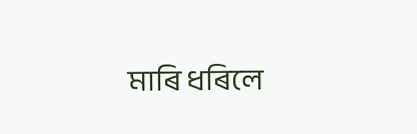মাৰি ধৰিলে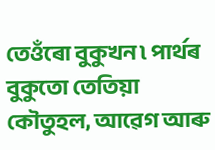তেওঁৰো বুকুখন ৷ পাৰ্থৰ বুকুতো তেতিয়া কৌতুহল, আৱেগ আৰু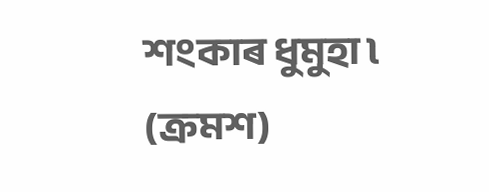শংকাৰ ধুমুহা‌ ৷ (ক্ৰমশ)